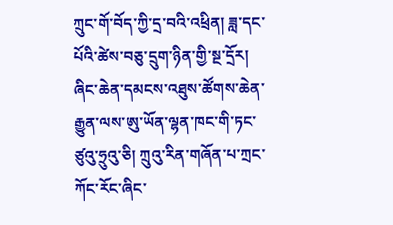ཀྲུང་གོ་བོད་ཀྱི་དྲ་བའི་འཕྲིན། ཟླ་དང་པོའི་ཚེས་བཅུ་དྲུག་ཉིན་གྱི་སྔ་དྲོར། ཞིང་ཆེན་དམངས་འཐུས་ཚོགས་ཆེན་རྒྱུན་ལས་ཨུ་ཡོན་ལྷན་ཁང་གི་ཏང་ཙུའུ་ཧྲུའུ་ཅི། ཀྲུའུ་རིན་གཞོན་པ་ཀྲང་ཀོང་རོང་ཞིང་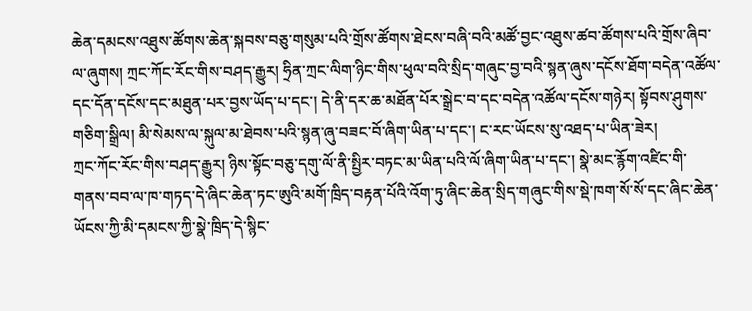ཆེན་དམངས་འཐུས་ཚོགས་ཆེན་སྐབས་བཅུ་གསུམ་པའི་གྲོས་ཚོགས་ཐེངས་བཞི་བའི་མཚོ་བྱང་འཐུས་ཚབ་ཚོགས་པའི་གྲོས་ཞིབ་ལ་ཞུགས། ཀྲང་ཀོང་རོང་གིས་བཤད་རྒྱུར། ཧྲིན་ཀྲང་ལིག་ཉིང་གིས་ཕུལ་བའི་སྲིད་གཞུང་བྱ་བའི་སྙན་ཞུས་དངོས་ཐོག་བདེན་འཚོལ་དང་དོན་དངོས་དང་མཐུན་པར་བྱས་ཡོད་པ་དང་། དེ་ནི་དར་ཆ་མཐོན་པོར་སྒྲེང་བ་དང་བདེན་འཚོལ་དངོས་གཉེར། སྟོབས་ཤུགས་གཅིག་སྒྲིལ། མི་སེམས་ལ་སྐུལ་མ་ཐེབས་པའི་སྙན་ཞུ་བཟང་བོ་ཞིག་ཡིན་པ་དང་། ང་རང་ཡོངས་སུ་འཐད་པ་ཡིན་ཟེར།
ཀྲང་ཀོང་རོང་གིས་བཤད་རྒྱུར། ཉིས་སྟོང་བཅུ་དགུ་ལོ་ནི་སྤྱིར་བཏང་མ་ཡིན་པའི་ལོ་ཞིག་ཡིན་པ་དང་། སྣེ་མང་རྙོག་འཛིང་གི་གནས་བབ་ལ་ཁ་གཏད་དེ་ཞིང་ཆེན་ཏང་ཨུའི་མགོ་ཁྲིད་བརྟན་པོའི་འོག་ཏུ་ཞིང་ཆེན་སྲིད་གཞུང་གིས་སྡེ་ཁག་སོ་སོ་དང་ཞིང་ཆེན་ཡོངས་ཀྱི་མི་དམངས་ཀྱི་སྣེ་ཁྲིད་དེ་སྙིང་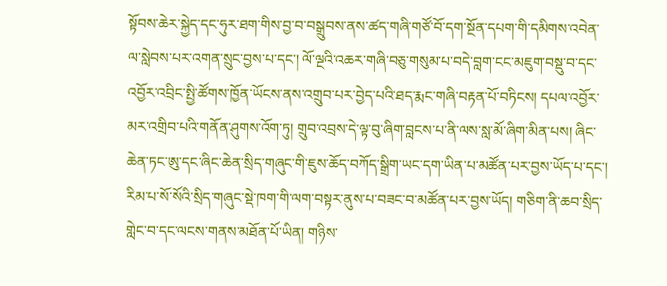སྟོབས་ཆེར་སྐྱེད་དང་ཧུར་ཐག་གིས་བྱ་བ་བསྒྲུབས་ནས་ཚད་གཞི་གཙོ་བོ་དག་སྔོན་དཔག་གི་དམིགས་འབེན་ལ་སླེབས་པར་འགན་སྲུང་བྱས་པ་དང་། ལོ་ལྔའི་འཆར་གཞི་བཅུ་གསུམ་པ་བདེ་བླག་ངང་མཇུག་བསྡུ་བ་དང་འབྱོར་འབྲིང་སྤྱི་ཚོགས་ཁྱོན་ཡོངས་ནས་འགྲུབ་པར་བྱེད་པའི་ཐད་རྨང་གཞི་བརྟན་པོ་བཏིངས། དཔལ་འབྱོར་མར་འགྲིབ་པའི་གནོན་ཤུགས་འོག་ཏུ། གྲུབ་འབྲས་དེ་ལྟ་བུ་ཞིག་བླངས་པ་ནི་ལས་སླ་མོ་ཞིག་མིན་པས། ཞིང་ཆེན་ཏང་ཨུ་དང་ཞིང་ཆེན་སྲིད་གཞུང་གི་ཇུས་ཆོད་བཀོད་སྒྲིག་ཡང་དག་ཡིན་པ་མཚོན་པར་བྱས་ཡོད་པ་དང་། རིམ་པ་སོ་སོའི་སྲིད་གཞུང་སྡེ་ཁག་གི་ལག་བསྟར་ནུས་པ་བཟང་བ་མཚོན་པར་བྱས་ཡོད། གཅིག་ནི་ཆབ་སྲིད་གླེང་བ་དང་ལངས་གནས་མཐོན་པོ་ཡིན། གཉིས་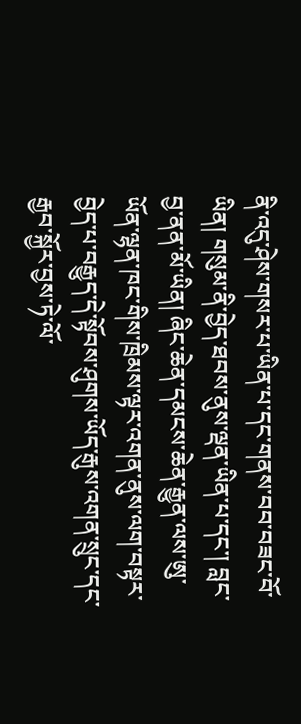ནི་འདུ་ཤེས་གསར་པ་ཡིན་པ་དང་གནས་བབ་བཟང་བོ་ཡིན། གསུམ་ནི་བྱེད་ཐབས་ནུས་ལྡན་ཡིན་པ་དང་། བླང་བྱ་ནན་མོ་ཡིན། ཞིང་ཆེན་དམངས་ཆེན་རྒྱུན་ལས་ཨུ་ཡོན་ལྷན་ཁང་གིས་ཁྲིམས་ལྟར་འགན་ནུས་ལག་བསྟར་བྱེད་པ་བརྒྱུད་དེ་སྟོབས་ཤུགས་ཡོད་རྒུས་འགན་སྲུང་དང་རྒྱབ་སྐྱོར་བྱས་ཏེ་ལོ་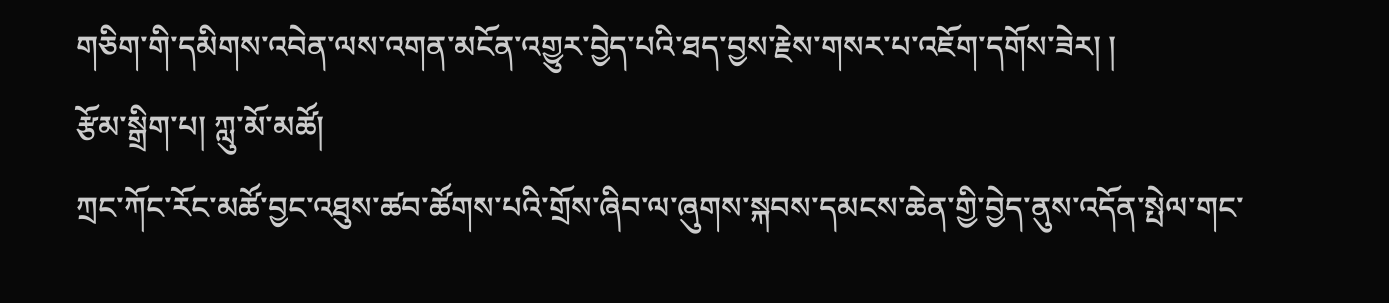གཅིག་གི་དམིགས་འབེན་ལས་འགན་མངོན་འགྱུར་བྱེད་པའི་ཐད་བྱས་རྗེས་གསར་པ་འཇོག་དགོས་ཟེར། །
རྩོམ་སྒྲིག་པ། ཀླུ་མོ་མཚོ།
ཀྲང་ཀོང་རོང་མཚོ་བྱང་འཐུས་ཚབ་ཚོགས་པའི་གྲོས་ཞིབ་ལ་ཞུགས་སྐབས་དམངས་ཆེན་གྱི་བྱེད་ནུས་འདོན་སྤེལ་གང་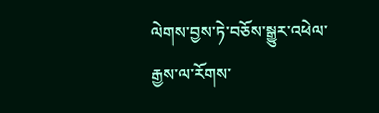ལེགས་བྱས་ཏེ་བཅོས་སྒྱུར་འཕེལ་རྒྱས་ལ་རོགས་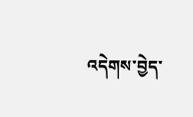འདེགས་བྱེད་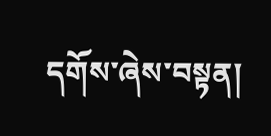དགོས་ཞེས་བསྟན།